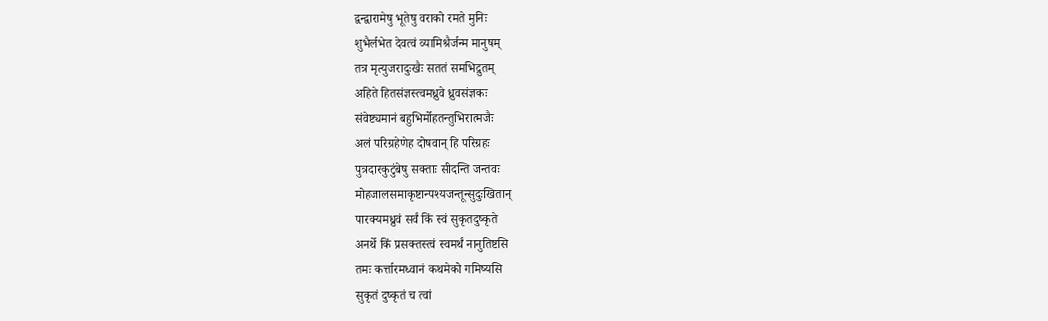द्वन्द्वारामेषु भूतेषु वराको रमते मुनिः
शुभैर्लभेत देवत्वं व्यामिश्रैर्जन्म मानुषम्
तत्र मृत्युजरादुःखैः सततं समभिद्रुतम्
अहिते हितसंज्ञस्त्वमध्रुवे ध्रुवसंज्ञकः
संवेष्ट्यमानं बहुभिर्मोहतन्तुभिरात्मजैः
अलं परिग्रहेणेह दोषवान् हि परिग्रहः
पुत्रदारकुटुंबेषु सक्ताः सीदन्ति जन्तवः
मोहजालसमाकृष्टान्पश्यजन्तून्सुदुःखितान्
पारक्यमध्रुवं सर्वं किं स्वं सुकृतदुष्कृते
अनर्थे किं प्रसक्तस्त्वं स्वमर्थं नानुतिष्टसि
तमः कर्त्तारमध्वानं कथमेको गमिष्यसि
सुकृतं दुष्कृतं च त्वां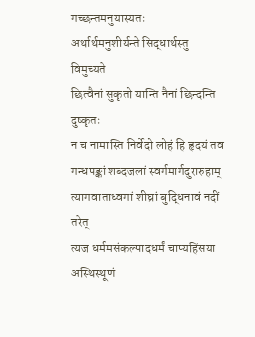गच्छन्तमनुयास्यतः
अर्थार्थमनुशीर्यन्ते सिद्धार्थस्तु विमुच्यते
छित्वैनां सुकृतो यान्ति नैनां छिन्दन्ति दुष्कृतः
न च नामास्ति निर्वेदो लोहं हि हृदयं तव
गन्धपङ्कां शब्दजलां स्वर्गमार्गदुरारुहाम्
त्यागवाताध्वगां शीघ्रां बुद्धिनावं नदीं तरेत्
त्यज धर्ममसंकल्पादधर्मं चाप्यहिंसया
अस्थिस्थूणं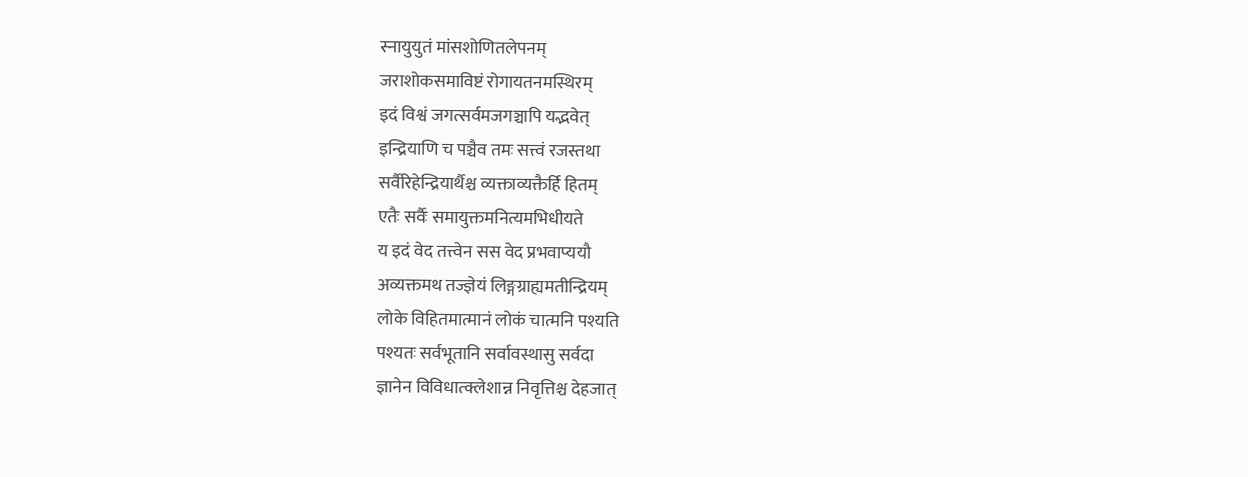स्नायुयुतं मांसशोणितलेपनम्
जराशोकसमाविष्टं रोगायतनमस्थिरम्
इदं विश्वं जगत्सर्वमजगञ्चापि यद्भवेत्
इन्द्रियाणि च पञ्चैव तमः सत्त्वं रजस्तथा
सर्वैरिहेन्द्रियार्थैश्च व्यक्ताव्यक्तैर्हि हितम्
एतैः सर्वैः समायुक्तमनित्यमभिधीयते
य इदं वेद तत्त्वेन सस वेद प्रभवाप्ययौ
अव्यक्तमथ तज्ज्ञेयं लिङ्गग्राह्यमतीन्द्रियम्
लोके विहितमात्मानं लोकं चात्मनि पश्यति
पश्यतः सर्वभूतानि सर्वावस्थासु सर्वदा
ज्ञानेन विविधात्क्लेशान्न निवृत्तिश्च देहजात्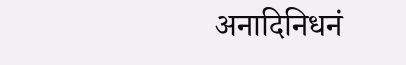अनादिनिधनं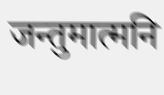जन्तुमात्मनि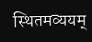स्थितमव्ययम्